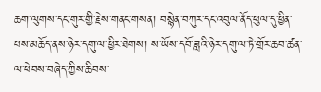ཆག་ལུགས་དང་གུར་གྱི་རྗེས་གནང་གསན། བསྙེན་བཀུར་དང་འབུལ་ནོད་ཕུལ་དུ་ཕྱིན་པས་མཆོད་ནས་ཉེར་དགུ་ལ་ཕྱིར་ཐེགས། ས་ཡོས་དབོ་ཟླའི་ཉེར་དགུ་ལ་ཏེ་གྲོར་ཆབ་ཚན་ལ་ཕེབས་བཞེད་ཀྱིས་ཆིབས་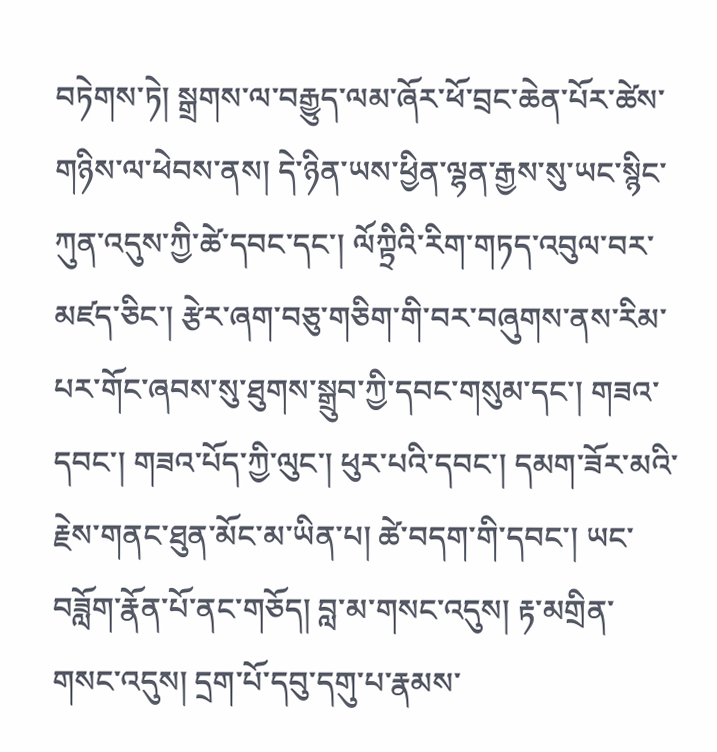བཏེགས་ཏེ། སྒྲགས་ལ་བརྒྱུད་ལམ་ཞོར་ཕོ་བྲང་ཆེན་པོར་ཚེས་གཉིས་ལ་ཕེབས་ནས། དེ་ཉིན་ཡས་ཕྱིན་ལྷན་རྒྱས་སུ་ཡང་སྙིང་ཀུན་འདུས་ཀྱི་ཚེ་དབང་དང་། ལོཀྟྲིའི་རིག་གཏད་འབུལ་བར་མཛད་ཅིང་། རྩེར་ཞག་བཅུ་གཅིག་གི་བར་བཞུགས་ནས་རིམ་པར་གོང་ཞབས་སུ་ཐུགས་སྒྲུབ་ཀྱི་དབང་གསུམ་དང་། གཟའ་དབང་། གཟའ་པོད་ཀྱི་ལུང་། ཕུར་པའི་དབང་། དམག་ཟོར་མའི་རྗེས་གནང་ཐུན་མོང་མ་ཡིན་པ། ཚེ་བདག་གི་དབང་། ཡང་བཟློག་རྣོན་པོ་ནང་གཅོད། བླ་མ་གསང་འདུས། རྟ་མགྲིན་གསང་འདུས། དྲག་པོ་དབུ་དགུ་པ་རྣམས་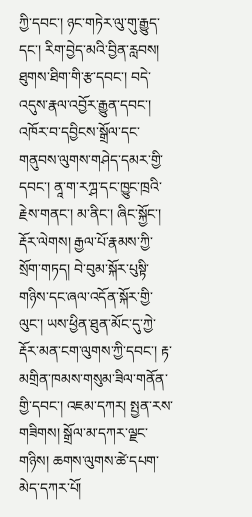ཀྱི་དབང་། ཉང་གཏེར་ལུ་གུ་རྒྱུད་དང་། རིག་བྱེད་མའི་བྱིན་རླབས། ཐུགས་ཐིག་གི་རྩ་དབང་། བདེ་འདུས་རྣལ་འབྱོར་རྒྱུན་དབང་། འཁོར་བ་དབྱིངས་སྒྲོལ་དང་གནུབས་ལུགས་གཤེད་དམར་གྱི་དབང་། ནཱ་ག་རཀྴ་དང་ཁྱུང་ཁྲའི་རྗེས་གནང་། མ་ནིང་། ཞིང་སྐྱོང་། རྡོར་ལེགས། རྒྱལ་པོ་རྣམས་ཀྱི་སྲོག་གཏད། བེ་བུམ་སྐོར་པུསྟི་གཉིས་དང་ཞལ་འདོན་སྐོར་གྱི་ལུང་། ཡས་ཕྱིན་ཐུན་མོང་དུ་ཀྱེ་རྡོར་མན་ངག་ལུགས་ཀྱི་དབང་། རྟ་མགྲིན་ཁམས་གསུམ་ཟིལ་གནོན་གྱི་དབང་། འཇམ་དཀར། སྤྱན་རས་གཟིགས། སྒྲོལ་མ་དཀར་ལྗང་གཉིས། ཆགས་ལུགས་ཚེ་དཔག་མེད་དཀར་པོ།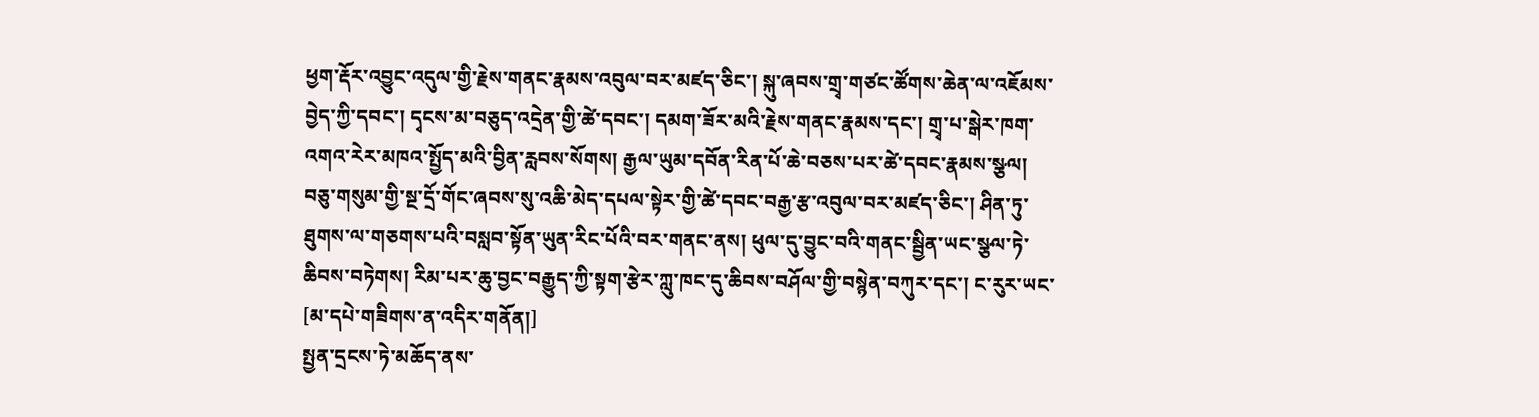ཕྱག་རྡོར་འབྱུང་འདུལ་གྱི་རྗེས་གནང་རྣམས་འབུལ་བར་མཛད་ཅིང་། སྐུ་ཞབས་གྲྭ་གཙང་ཚོགས་ཆེན་ལ་འཇོམས་བྱེད་ཀྱི་དབང་། དྭངས་མ་བཅུད་འདྲེན་གྱི་ཚེ་དབང་། དམག་ཟོར་མའི་རྗེས་གནང་རྣམས་དང་། གྲྭ་པ་སྒེར་ཁག་འགའ་རེར་མཁའ་སྤྱོད་མའི་བྱིན་རླབས་སོགས། རྒྱལ་ཡུམ་དབོན་རིན་པོ་ཆེ་བཅས་པར་ཚེ་དབང་རྣམས་སྩལ། བཅུ་གསུམ་གྱི་སྔ་དྲོ་གོང་ཞབས་སུ་འཆི་མེད་དཔལ་སྟེར་གྱི་ཚེ་དབང་བརྒྱ་རྩ་འབུལ་བར་མཛད་ཅིང་། ཤིན་ཏུ་ཐུགས་ལ་གཅགས་པའི་བསླབ་སྟོན་ཡུན་རིང་པོའི་བར་གནང་ནས། ཕུལ་དུ་བྱུང་བའི་གནང་སྦྱིན་ཡང་སྩལ་ཏེ་ཆིབས་བཏེགས། རིམ་པར་ཆུ་བྱང་བརྒྱུད་ཀྱི་སྟག་རྩེར་ཀླུ་ཁང་དུ་ཆིབས་བཤོལ་གྱི་བསྙེན་བཀུར་དང་། ང་རུར་ཡང་
[མ་དཔེ་གཟིགས་ན་འདིར་གནོན།]
སྤྱན་དྲངས་ཏེ་མཆོད་ནས་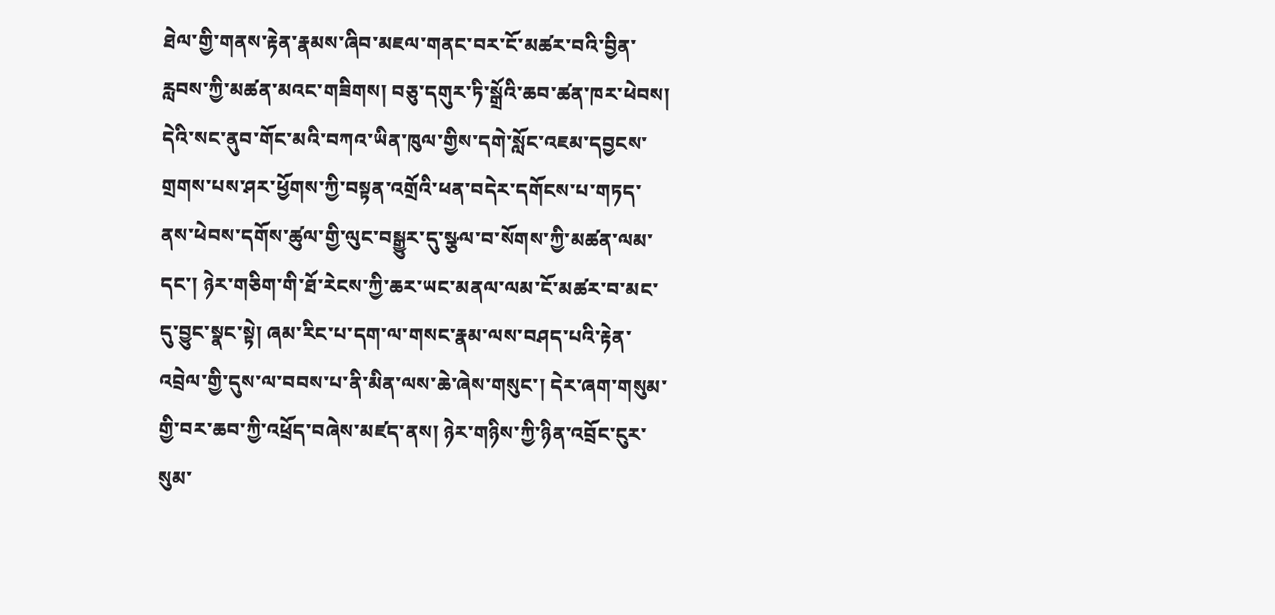ཐེལ་གྱི་གནས་རྟེན་རྣམས་ཞིབ་མཇལ་གནང་བར་ངོ་མཚར་བའི་བྱིན་རླབས་ཀྱི་མཚན་མའང་གཟིགས། བཅུ་དགུར་ཏི་སྒྲོའི་ཆབ་ཚན་ཁར་ཕེབས། དེའི་སང་ནུབ་གོང་མའི་བཀའ་ཡིན་ཁུལ་གྱིས་དགེ་སློང་འཇམ་དབྱངས་གྲགས་པས་ཤར་ཕྱོགས་ཀྱི་བསྟན་འགྲོའི་ཕན་བདེར་དགོངས་པ་གཏད་ནས་ཕེབས་དགོས་ཚུལ་གྱི་ལུང་བསྒྱུར་དུ་སྩལ་བ་སོགས་ཀྱི་མཚན་ལམ་དང་། ཉེར་གཅིག་གི་ཐོ་རེངས་ཀྱི་ཆར་ཡང་མནལ་ལམ་ངོ་མཚར་བ་མང་དུ་བྱུང་སྣང་སྟེ། ཞམ་རིང་པ་དག་ལ་གསང་རྣམ་ལས་བཤད་པའི་རྟེན་འབྲེལ་གྱི་དུས་ལ་བབས་པ་ནི་མིན་ལས་ཆེ་ཞེས་གསུང་། དེར་ཞག་གསུམ་གྱི་བར་ཆབ་ཀྱི་འཕྲོད་བཞེས་མཛད་ནས། ཉེར་གཉིས་ཀྱི་ཉིན་འབྲོང་ངུར་སུམ་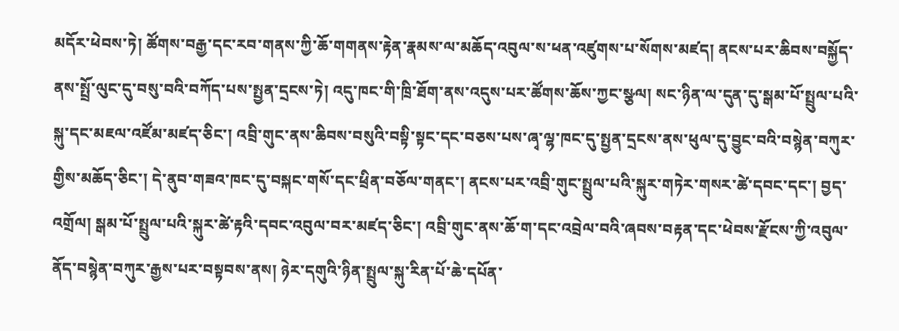མདོར་ཕེབས་ཏེ། ཚོགས་བརྒྱ་དང་རབ་གནས་ཀྱི་ཆོ་གགནས་རྟེན་རྣམས་ལ་མཆོད་འབུལ་ས་ཕན་འཛུགས་པ་སོགས་མཛད། ནངས་པར་ཆིབས་བསྐྱོད་ནས་སྤྲོ་ལུང་དུ་བསུ་བའི་བཀོད་པས་སྤྱན་དྲངས་ཏེ། འདུ་ཁང་གི་ཁྲི་ཐོག་ནས་འདུས་པར་ཚོགས་ཆོས་ཀྱང་སྩལ། སང་ཉིན་ལ་དུན་དུ་སྒམ་པོ་སྤྲུལ་པའི་སྐུ་དང་མཇལ་འཛོམ་མཛད་ཅིང་། འབྲི་གུང་ནས་ཆིབས་བསུའི་བསྟི་སྟང་དང་བཅས་པས་ཞྭ་ལྷ་ཁང་དུ་སྤྱན་དྲངས་ནས་ཕུལ་དུ་བྱུང་བའི་བསྙེན་བཀུར་གྱིས་མཆོད་ཅིང་། དེ་ནུབ་གཟའ་ཁང་དུ་བསྐང་གསོ་དང་ཕྲིན་བཅོལ་གནང་། ནངས་པར་འབྲི་གུང་སྤྲུལ་པའི་སྐུར་གཏེར་གསར་ཚེ་དབང་དང་། བྱད་འགྲོལ། སྒམ་པོ་སྤྲུལ་པའི་སྐུར་ཚེ་རྟའི་དབང་འབུལ་བར་མཛད་ཅིང་། འབྲི་གུང་ནས་ཆོ་ག་དང་འབྲེལ་བའི་ཞབས་བརྟན་དང་ཕེབས་རྫོངས་ཀྱི་འབུལ་ནོད་བསྙེན་བཀུར་རྒྱས་པར་བསྟབས་ནས། ཉེར་དགུའི་ཉིན་སྤྲུལ་སྐུ་རིན་པོ་ཆེ་དཔོན་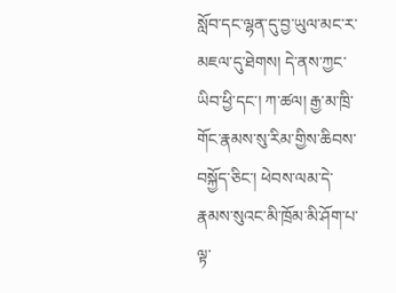སློབ་དང་ལྷན་དུ་བྱ་ཡུལ་མང་ར་མཇལ་དུ་ཐེགས། དེ་ནས་ཀྱང་ཡིབ་ཕྱི་དང་། ཀ་ཚལ། རྒྱ་མ་ཁྲི་གོང་རྣམས་སུ་རིམ་གྱིས་ཆིབས་བསྐྱོད་ཅིང་། ཕེབས་ལམ་དེ་རྣམས་སུའང་མི་ཁྲོམ་མི་ཤོག་པ་ལྟ་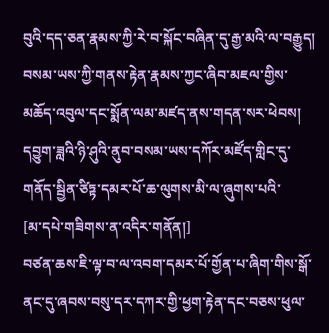བུའི་དད་ཅན་རྣམས་ཀྱི་རེ་བ་སྐོང་བཞིན་དུ་རྒྱ་མའི་ལ་བརྒྱུད། བསམ་ཡས་ཀྱི་གནས་རྟེན་རྣམས་ཀྱང་ཞིབ་མཇལ་གྱིས་མཆོད་འབུལ་དང་སྨོན་ལམ་མཛད་ནས་གདན་སར་ཕེབས། དབྱུག་ཟླའི་ཉི་ཤུའི་ནུབ་བསམ་ཡས་དཀོར་མཛོད་གླིང་དུ་གནོད་སྦྱིན་ཙིཏྟ་དམར་པོ་ཆ་ལུགས་མི་ལ་ཞུགས་པའི་
[མ་དཔེ་གཟིགས་ན་འདིར་གནོན།]
བཙན་ཆས་ཇི་ལྟ་བ་ལ་འབག་དམར་པོ་གྱོན་པ་ཞིག་གིས་སྒོ་ནང་དུ་ཞབས་བསུ་དར་དཀར་གྱི་ཕྱག་རྟེན་དང་བཅས་ཕུལ་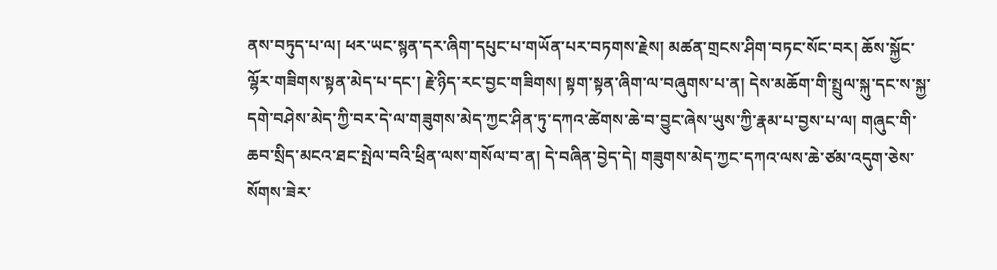ནས་བཏུད་པ་ལ། ཕར་ཡང་སྙན་དར་ཞིག་དཔུང་པ་གཡོན་པར་བཏགས་རྗེས། མཚན་གྲངས་ཤིག་བཏང་སོང་བར། ཆོས་སྐྱོང་ལྷོར་གཟིགས་སྟན་མེད་པ་དང་། རྗེ་ཉིད་རང་བྱང་གཟིགས། སྟག་སྟན་ཞིག་ལ་བཞུགས་པ་ན། དེས་མཆོག་གི་སྤྲུལ་སྐུ་དང་ས་སྐྱ་དགེ་བཤེས་མེད་ཀྱི་བར་དེ་ལ་གཟུགས་མེད་ཀྱང་ཤིན་ཏུ་དཀའ་ཚེགས་ཆེ་བ་བྱུང་ཞེས་ཡུས་ཀྱི་རྣམ་པ་བྱས་པ་ལ། གཞུང་གི་ཆབ་སྲིད་མངའ་ཐང་སྤེལ་བའི་ཕྲིན་ལས་གསོལ་བ་ན། དེ་བཞིན་བྱེད་དེ། གཟུགས་མེད་ཀྱང་དཀའ་ལས་ཆེ་ཙམ་འདུག་ཅེས་སོགས་ཟེར་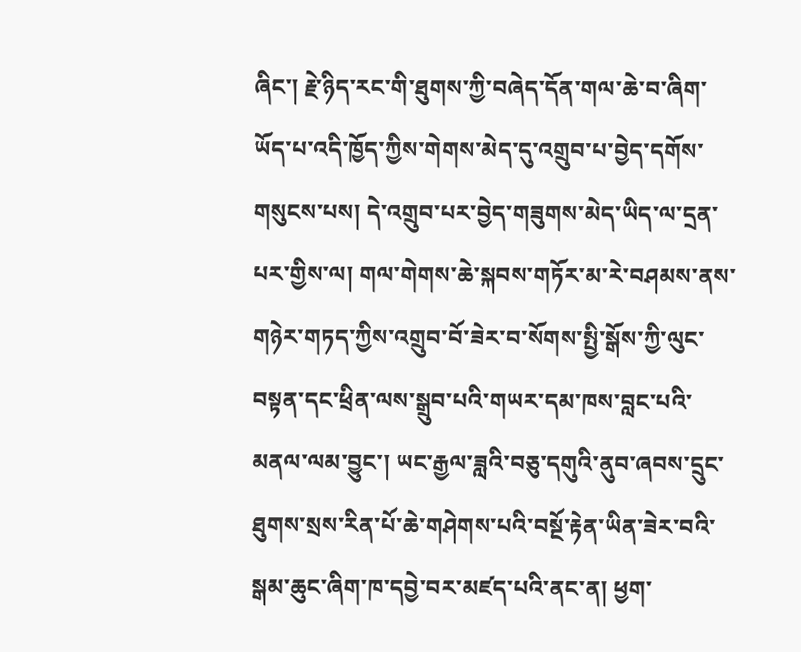ཞིང་། རྗེ་ཉིད་རང་གི་ཐུགས་ཀྱི་བཞེད་དོན་གལ་ཆེ་བ་ཞིག་ཡོད་པ་འདི་ཁྱོད་ཀྱིས་གེགས་མེད་དུ་འགྲུབ་པ་བྱེད་དགོས་གསུངས་པས། དེ་འགྲུབ་པར་བྱེད་གཟུགས་མེད་ཡིད་ལ་དྲན་པར་གྱིས་ལ། གལ་གེགས་ཆེ་སྐབས་གཏོར་མ་རེ་བཤམས་ནས་གཉེར་གཏད་ཀྱིས་འགྲུབ་བོ་ཟེར་བ་སོགས་སྤྱི་སྒོས་ཀྱི་ལུང་བསྟན་དང་ཕྲིན་ལས་སྒྲུབ་པའི་གཡར་དམ་ཁས་བླང་པའི་མནལ་ལམ་བྱུང་། ཡང་རྒྱལ་ཟླའི་བཅུ་དགུའི་ནུབ་ཞབས་དྲུང་ཐུགས་སྲས་རིན་པོ་ཆེ་གཤེགས་པའི་བསྔོ་རྟེན་ཡིན་ཟེར་བའི་སྒམ་ཆུང་ཞིག་ཁ་དབྱེ་བར་མཛད་པའི་ནང་ན། ཕྱག་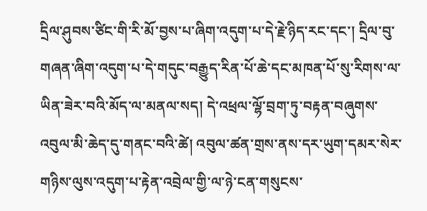དྲིལ་ཤུབས་ཙིང་གི་རི་མོ་བྱས་པ་ཞིག་འདུག་པ་དེ་རྗེ་ཉིད་རང་དང་། དྲིལ་བུ་གཞན་ཞིག་འདུག་པ་དེ་གདུང་བརྒྱུད་རིན་པོ་ཆེ་དང་མཁན་པོ་སུ་རིགས་ལ་ཡིན་ཟེར་བའི་མོད་ལ་མནལ་སད། དེ་འཕྲལ་ལྷོ་བྲག་ཏུ་བརྟན་བཞུགས་འབུལ་མི་ཆེད་དུ་གནང་བའི་ཚེ། འབུལ་ཚན་གྲས་ནས་དར་ཡུག་དམར་སེར་གཉིས་ལུས་འདུག་པ་རྟེན་འབྲེལ་གྱི་ལ་ཉེ་ངན་གསུངས་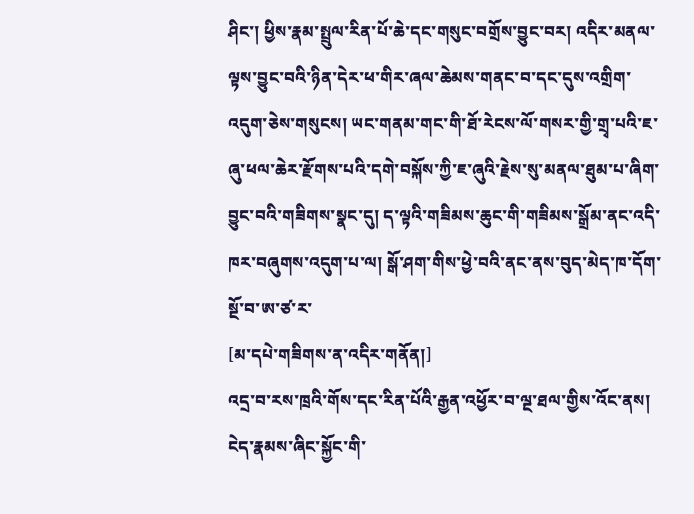ཤིང་། ཕྱིས་རྣམ་སྤྲུལ་རིན་པོ་ཆེ་དང་གསུང་བགྲོས་བྱུང་བར། འདིར་མནལ་ལྟས་བྱུང་བའི་ཉིན་དེར་ཕ་གིར་ཞལ་ཆེམས་གནང་བ་དང་དུས་འགྲིག་འདུག་ཅེས་གསུངས། ཡང་གནམ་གང་གི་ཐོ་རེངས་ལོ་གསར་གྱི་གྲྭ་པའི་ཇ་ཞུ་ཕལ་ཆེར་རྫོགས་པའི་དགེ་བསྐོས་ཀྱི་ཇ་ཞུའི་རྗེས་སུ་མནལ་ཐུམ་པ་ཞིག་བྱུང་བའི་གཟིགས་སྣང་དུ། ད་ལྟའི་གཟིམས་ཆུང་གི་གཟིམས་སྒྲོམ་ནང་འདི་ཁར་བཞུགས་འདུག་པ་ལ། སྒོ་ཤག་གིས་ཕྱེ་བའི་ནང་ནས་བུད་མེད་ཁ་དོག་སྔོ་བ་ཨ་ཙ་ར་
[མ་དཔེ་གཟིགས་ན་འདིར་གནོན།]
འདྲ་བ་རས་ཁྲའི་གོས་དང་རིན་པོའི་རྒྱན་འཕྱོར་བ་ལྔ་ཐལ་གྱིས་འོང་ནས། ངེད་རྣམས་ཞིང་སྐྱོང་གི་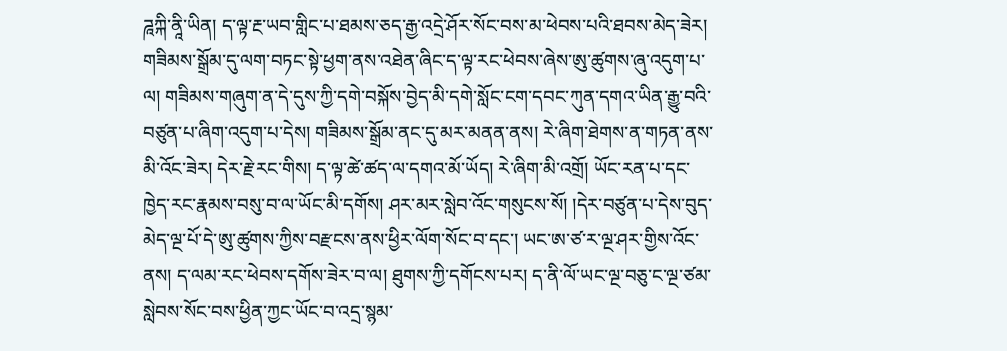ཌཱཀྐི་ནཱི་ཡིན། ད་ལྟ་རྔ་ཡབ་གླིང་པ་ཐམས་ཅད་རྒྱ་འདྲེ་ཤོར་སོང་བས་མ་ཕེབས་པའི་ཐབས་མེད་ཟེར། གཟིམས་སྒྲོམ་དུ་ལག་བཏང་སྟེ་ཕྱག་ནས་འཐེན་ཞིང་ད་ལྟ་རང་ཕེབས་ཞེས་ཨུ་ཚུགས་ཞུ་འདུག་པ་ལ། གཟིམས་གཞུག་ན་དེ་དུས་ཀྱི་དགེ་བསྐོས་བྱེད་མི་དགེ་སློང་ངག་དབང་ཀུན་དགའ་ཡིན་རྒྱུ་བའི་བཙུན་པ་ཞིག་འདུག་པ་དེས། གཟིམས་སྒྲོམ་ནང་དུ་མར་མནན་ནས། རེ་ཞིག་ཐེགས་ན་གཏན་ནས་མི་འོང་ཟེར། དེར་རྗེ་རང་གིས། ད་ལྟ་ཚེ་ཚད་ལ་དགའ་མོ་ཡོད། རེ་ཞིག་མི་འགྲོ། ཡོང་རན་པ་དང་ཁྱེད་རང་རྣམས་བསུ་བ་ལ་ཡོང་མི་དགོས། ཤར་མར་སླེབ་འོང་གསུངས་སོ། །དེར་བཙུན་པ་དེས་བུད་མེད་ལྔ་པོ་དེ་ཨུ་ཚུགས་ཀྱིས་བརྫངས་ནས་ཕྱིར་ལོག་སོང་བ་དང་། ཡང་ཨ་ཙ་ར་ལྔ་ཤར་གྱིས་འོང་ནས། ད་ལམ་རང་ཕེབས་དགོས་ཟེར་བ་ལ། ཐུགས་ཀྱི་དགོངས་པར། ད་ནི་ལོ་ཡང་ལྔ་བཅུ་ང་ལྔ་ཙམ་སླེབས་སོང་བས་ཕྱིན་ཀྱང་ཡོང་བ་འདྲ་སྙམ་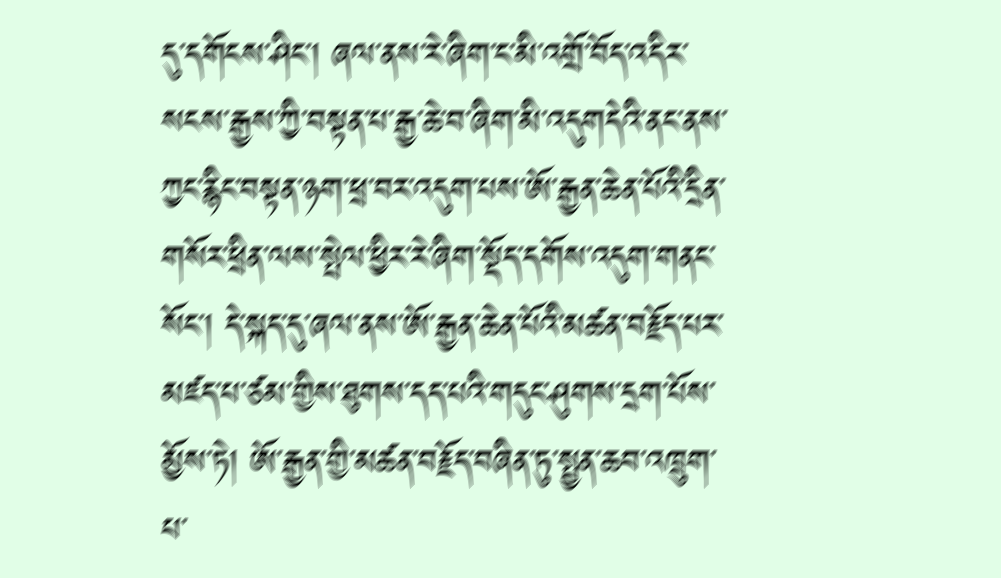དུ་དགོངས་ཤིང་། ཞལ་ནས་རེ་ཞིག་ང་མི་འགྲོ་བོད་འདིར་སངས་རྒྱས་ཀྱི་བསྟན་པ་རྒྱ་ཆེ་བ་ཞིག་མི་འདུགདེའི་ནང་ནས་ཀྱང་རྙིང་བསྟན་ཉག་ཕྲ་བར་འདུག་པས་ཨོ་རྒྱན་ཆེན་པོའི་དྲིན་གསོར་ཕྲིན་ལས་སྤེལ་ཕྱིར་རེ་ཞིག་སྡོད་དགོས་འདུག་གནང་སོང་། དེ་སྐད་དུ་ཞལ་ནས་ཨོ་རྒྱན་ཆེན་པོའི་མཚན་བརྗོད་པར་མཛད་པ་ཙམ་གྱིས་ཐུགས་དད་པའི་གདུང་ཤུགས་དྲག་པོས་མྱོས་ཏེ། ཨོ་རྒྱན་གྱི་མཚན་བརྗོད་བཞིན་ཏུ་སྤྱན་ཆབ་འཁྲུག་པ་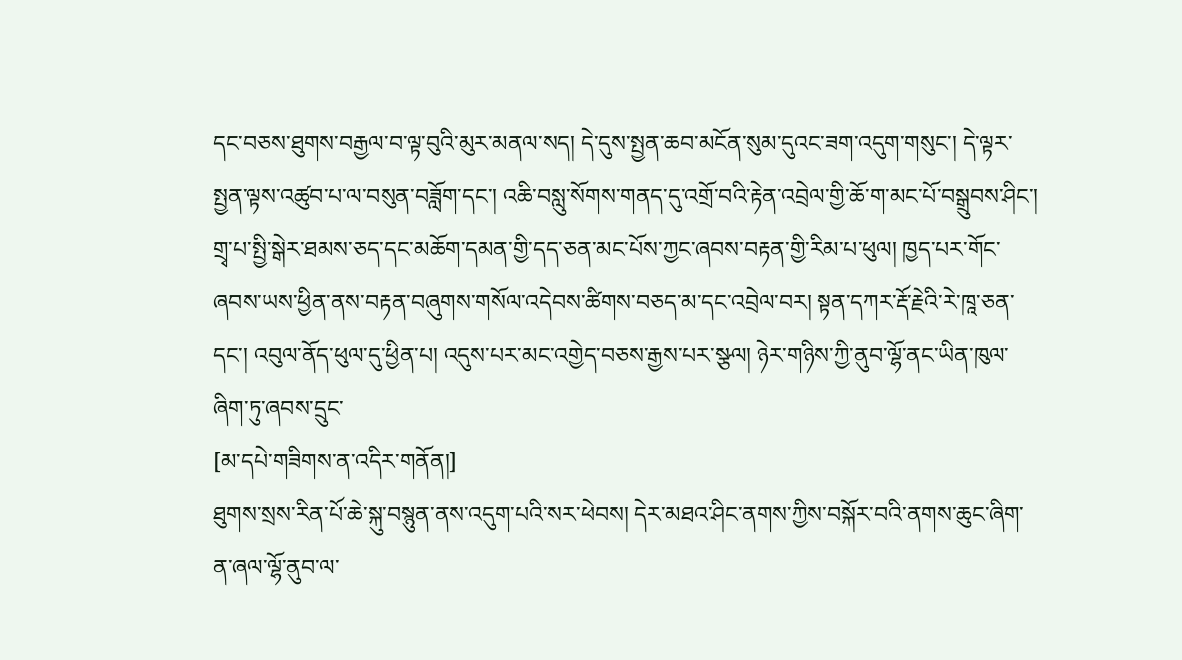དང་བཅས་ཐུགས་བརྒྱལ་བ་ལྟ་བུའི་མུར་མནལ་སད། དེ་དུས་སྤྱན་ཆབ་མངོན་སུམ་དུའང་ཟག་འདུག་གསུང་། དེ་ལྟར་སྤྱན་ལྟས་འཚུབ་པ་ལ་བསུན་བཟློག་དང་། འཆི་བསླུ་སོགས་གནད་དུ་འགྲོ་བའི་རྟེན་འབྲེལ་གྱི་ཆོ་ག་མང་པོ་བསྒྲུབས་ཤིང་། གྲྭ་པ་སྤྱི་སྒེར་ཐམས་ཅད་དང་མཆོག་དམན་གྱི་དད་ཅན་མང་པོས་ཀྱང་ཞབས་བརྟན་གྱི་རིམ་པ་ཕུལ། ཁྱད་པར་གོང་ཞབས་ཡས་ཕྱིན་ནས་བརྟན་བཞུགས་གསོལ་འདེབས་ཚིགས་བཅད་མ་དང་འབྲེལ་བར། སྟན་དཀར་རྡོ་རྗེའི་རེ་ཁཱ་ཅན་དང་། འབུལ་ནོད་ཕུལ་དུ་ཕྱིན་པ། འདུས་པར་མང་འགྱེད་བཅས་རྒྱས་པར་སྩལ། ཉེར་གཉིས་ཀྱི་ནུབ་ལྷོ་ནང་ཡིན་ཁུལ་ཞིག་ཏུ་ཞབས་དྲུང་
[མ་དཔེ་གཟིགས་ན་འདིར་གནོན།]
ཐུགས་སྲས་རིན་པོ་ཆེ་སྐུ་བསྙུན་ནས་འདུག་པའི་སར་ཕེབས། དེར་མཐའ་ཤིང་ནགས་ཀྱིས་བསྐོར་བའི་ནགས་ཆུང་ཞིག་ན་ཞལ་ལྷོ་ནུབ་ལ་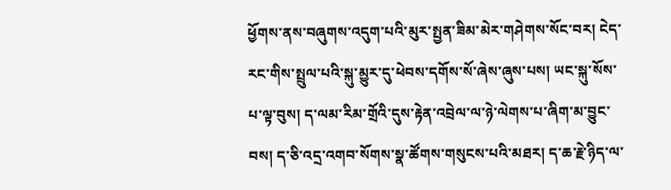ཕྱོགས་ནས་བཞུགས་འདུག་པའི་མུར་སྤྱན་ཟིམ་མེར་གཤེགས་སོང་བར། ངེད་རང་གིས་སྤྲུལ་པའི་སྐུ་མྱུར་དུ་ཕེབས་དགོས་སོ་ཞེས་ཞུས་པས། ཡང་སྐུ་སོས་པ་ལྟ་བུས། ད་ལམ་རིམ་གྲོའི་དུས་རྟེན་འབྲེལ་ལ་ཉེ་ལེགས་པ་ཞིག་མ་བྱུང་བས། ད་ཅི་འདྲ་འགབ་སོགས་སྣ་ཚོགས་གསུངས་པའི་མཐར། ད་ཆ་རྗེ་ཉིད་ལ་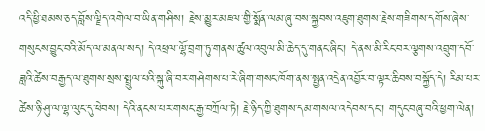འདི་ཕྱི་ཐམས་ཅད་བློས་ལྗིད་འགེལ་བ་ཡིན་གཤིས། རྗེས་མྱུར་མཇལ་གྱི་སྨོན་ལམ་ཞུ་བས་སྐྱབས་འཇུག་ཐུགས་རྗེས་གཟིགས་དགོས་ཞེས་གསུངས་བྱུང་བའི་མོད་ལ་མནལ་སད། དེ་འཕྲལ་ལྷོ་བྲག་ཏུ་གནས་ཚུལ་འབུལ་མི་ཆེད་དུ་གནང་ཞིང་། དེ་ནས་མི་རིང་བར་ལྕགས་འབྲུག་དབོ་ཟླའི་ཚེས་བརྒྱད་ལ་ཐུགས་སྲས་སྤྲུལ་པའི་སྐུ་ཞི་བར་གཤེགས་པ་རེ་ཞིག་གསང་ཁོག་ནས་སྤྱན་འདྲེན་འབྱོར་བ་ལྟར་ཆིབས་བསྐྱོད་དེ། རིམ་པར་ཚེས་ཉི་ཤུ་ལ་ལྷ་ལུང་དུ་ཕེབས། དེའི་ནངས་པར་གསང་རྒྱ་བཀྲོལ་ཏེ། རྗེ་ཉིད་ཀྱི་ཐུགས་དམ་གསལ་འདེབས་དང་། གདུང་བཞུ་བའི་ཕྱག་ལེན།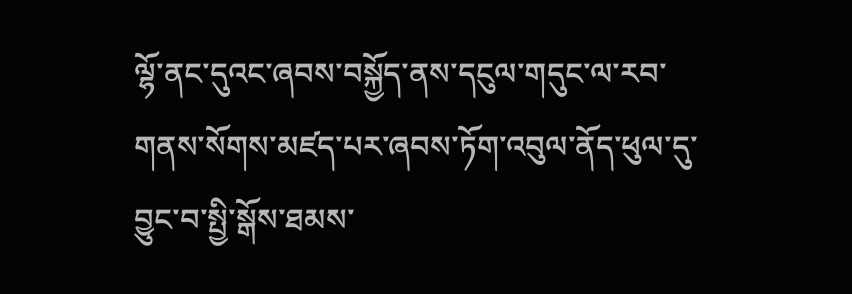ལྷོ་ནང་དུའང་ཞབས་བསྐྱོད་ནས་དངུལ་གདུང་ལ་རབ་གནས་སོགས་མཛད་པར་ཞབས་ཏོག་འབུལ་ནོད་ཕུལ་དུ་བྱུང་བ་སྤྱི་སྒོས་ཐམས་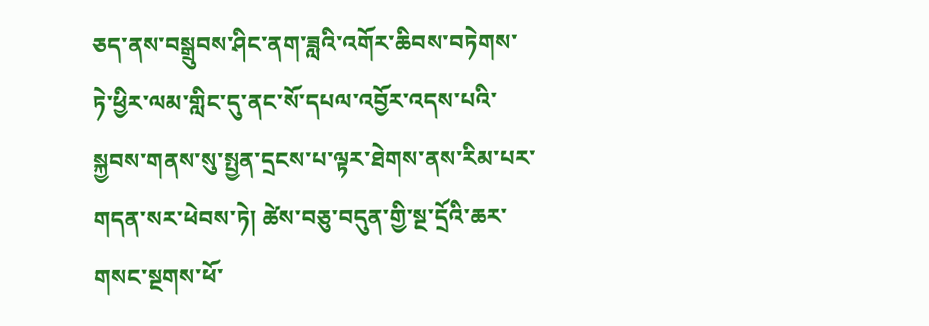ཅད་ནས་བསྒྲུབས་ཤིང་ནག་ཟླའི་འགོར་ཆིབས་བཏེགས་ཏེ་ཕྱིར་ལམ་གླིང་དུ་ནང་སོ་དཔལ་འབྱོར་འདས་པའི་སྐྱབས་གནས་སུ་སྤྱན་དྲངས་པ་ལྟར་ཐེགས་ནས་རིམ་པར་གདན་སར་ཕེབས་ཏེ། ཚེས་བཅུ་བདུན་གྱི་སྔ་དྲོའི་ཆར་གསང་སྔགས་ཕོ་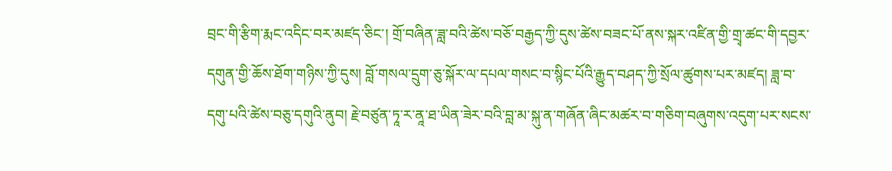བྲང་གི་རྩིག་རྨང་འདིང་བར་མཛད་ཅིང་། གྲོ་བཞིན་ཟླ་བའི་ཚེས་བཅོ་བརྒྱད་ཀྱི་དུས་ཚེས་བཟང་པོ་ནས་སྐར་འཛིན་གྱི་གྲྭ་ཚང་གི་དབྱར་དགུན་གྱི་ཆོས་ཐོག་གཉིས་ཀྱི་དུས། བློ་གསལ་དྲུག་ཅུ་སྐོར་ལ་དཔལ་གསང་བ་སྙིང་པོའི་རྒྱུད་བཤད་ཀྱི་སྲོལ་ཚུགས་པར་མཛད། ཟླ་བ་དགུ་པའི་ཚེས་བཅུ་དགུའི་ནུབ། རྗེ་བཙུན་ཏཱ་ར་ནཱ་ཐ་ཡིན་ཟེར་བའི་བླ་མ་སྐུ་ན་གཞོན་ཞིང་མཚར་བ་གཅིག་བཞུགས་འདུག་པར་སངས་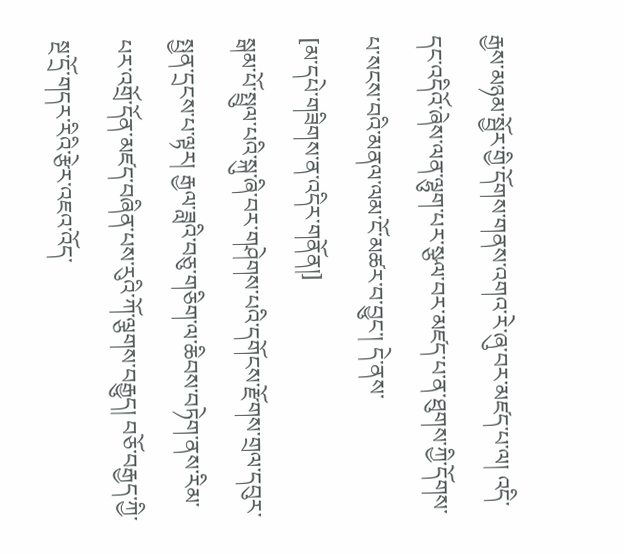རྒྱས་མཉམ་སྦྱོར་གྱི་དོགས་གནས་འགའ་རེ་ཞུ་བར་མཛད་པ་ལ། འདི་དང་འདིའོ་ཞེས་ལན་ལྷུག་པར་སྩལ་བར་མཛད་པ་ན་ཐུགས་ཀྱི་དོགས་པ་སངས་བའི་མནལ་ལམ་ངོ་མཚར་བ་བྱུང་། དེ་ནས་
[མ་དཔེ་གཟིགས་ན་འདིར་གནོན།]
སྒམ་པོ་སྤྲུལ་པའི་སྐུ་ཞི་བར་གཤེགས་པའི་དགོངས་རྫོགས་གྲལ་དབུར་སྤྱན་དྲངས་པ་ལྟར། རྒྱལ་ཟླའི་བཅུ་གཅིག་ལ་ཆིབས་བཏེག་ནས་རིམ་པར་འགྲོ་དོན་མཛད་བཞིན་པས་རུའི་ཀོ་ལྕགས་བརྒྱུད། བཅོ་བརྒྱད་ཀྱི་སྔ་དྲོ་གདར་རིའི་རྩེར་འཇའ་འོད་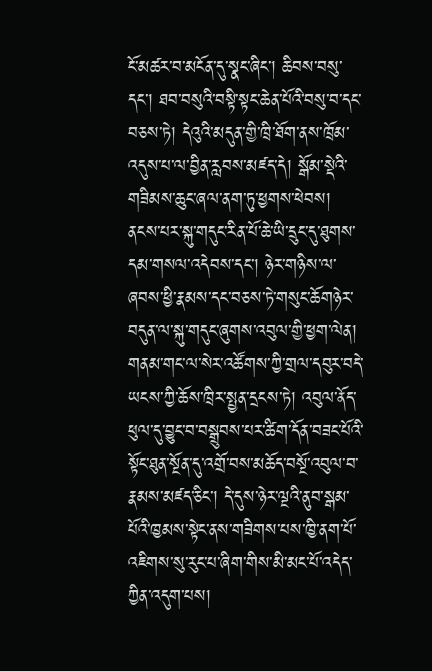ངོ་མཚར་བ་མངོན་དུ་སྣང་ཞིང་། ཆིབས་བསུ་དང་། ཐབ་བསུའི་བསྟི་སྟང་ཆེན་པོའི་བསུ་བ་དང་བཅས་ཏེ། དེའུའི་མདུན་གྱི་ཁྲི་ཐོག་ནས་ཁྲོམ་འདུས་པ་ལ་བྱིན་རླབས་མཛད་དེ། སྒོམ་སྡེའི་གཟིམས་ཆུང་ཞལ་ནག་ཏུ་ཕྱགས་ཕེབས། ནངས་པར་སྐུ་གདུང་རིན་པོ་ཆེ་ཡི་དྲུང་དུ་ཐུགས་དམ་གསལ་འདེབས་དང་། ཉེར་གཉིས་ལ་ཞབས་ཕྱི་རྣམས་དང་བཅས་ཏེ་གསུང་ཆོགཉེར་བདུན་ལ་སྐུ་གདུང་ཞུགས་འབུལ་གྱི་ཕྱག་ལེན། གནམ་གང་ལ་སེར་འཚོགས་ཀྱི་གྲལ་དབུར་བདེ་ཡངས་ཀྱི་ཆོས་ཁྲིར་སྤྱན་དྲངས་ཏེ། འབུལ་ནོད་ཕུལ་དུ་བྱུང་བ་བསྒྲུབས་པར་ཚིག་དོན་བཟང་པོའི་སྟོང་ཐུན་སྔོན་དུ་འགྲོ་བས་མཆོད་བསྔོ་འབུལ་བ་རྣམས་མཛད་ཅིང་། དེ་དུས་ཉེར་ལྔའི་ནུབ་སྒམ་པོའི་ཁྱམས་སྟེང་ནས་གཟིགས་པས་ཁྱི་ནག་པོ་འཇིགས་སུ་རུང་པ་ཞིག་གིས་མི་མང་པོ་འདེད་ཀྱིན་འདུག་པས།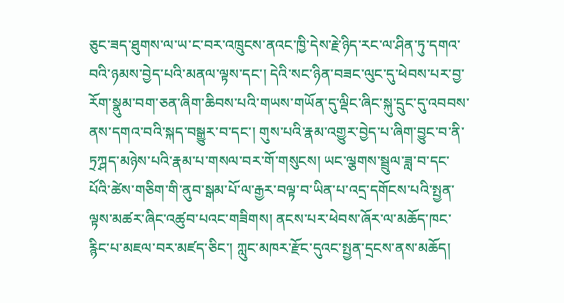ཅུང་ཟད་ཐུགས་ལ་ཡ་ང་བར་འཁྲུངས་ནའང་ཁྱི་དེས་རྗེ་ཉིད་རང་ལ་ཤིན་ཏུ་དགའ་བའི་ཉམས་བྱེད་པའི་མནལ་ལྟས་དང་། དེའི་སང་ཉིན་བཟང་ལུང་དུ་ཕེབས་པར་བྱ་རོག་སྣུམ་བག་ཅན་ཞིག་ཆིབས་པའི་གཡས་གཡོན་དུ་ལྡིང་ཞིང་སྐུ་དྲུང་དུ་འབབས་ནས་དགའ་བའི་སྐད་བསྒྱུར་བ་དང་། གུས་པའི་རྣམ་འགྱུར་བྱེད་པ་ཞིག་བྱུང་བ་ནི་ཏྲཀྴད་མཉེས་པའི་རྣམ་པ་གསལ་བར་གོ་གསུངས། ཡང་ལྕགས་སྦྲུལ་ཟླ་བ་དང་པོའི་ཚེས་གཅིག་གི་ནུབ་སྒམ་པོ་ལ་རྒྱར་བལྟ་བ་ཡིན་པ་འདྲ་དགོངས་པའི་སྤྱན་ལྟས་མཚར་ཞིང་འཚུབ་པའང་གཟིགས། ནངས་པར་ཕེབས་ཞོར་ལ་མཆོད་ཁང་རྙིང་པ་མཇལ་བར་མཛད་ཅིང་། ཀླུང་མཁར་རྫོང་དུའང་སྤྱན་དྲངས་ནས་མཆོད།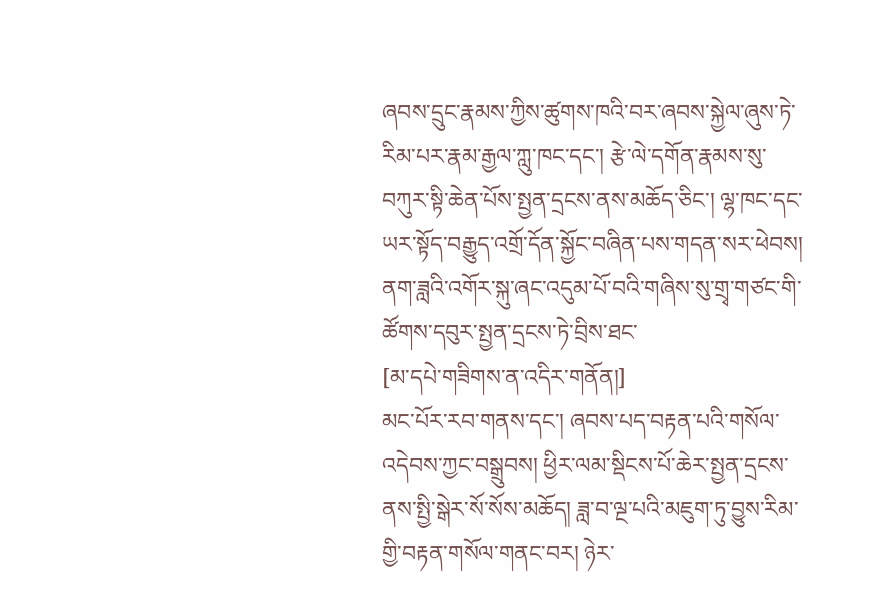ཞབས་དྲུང་རྣམས་ཀྱིས་ཚུགས་ཁའི་བར་ཞབས་སྐྱེལ་ཞུས་ཏེ་རིམ་པར་རྣམ་རྒྱལ་ཀླུ་ཁང་དང་། རྩེ་ལེ་དགོན་རྣམས་སུ་བཀུར་སྟི་ཆེན་པོས་སྤྱན་དྲངས་ནས་མཆོད་ཅིང་། ལྷ་ཁང་དང་ཡར་སྟོད་བརྒྱུད་འགྲོ་དོན་སྐྱོང་བཞིན་པས་གདན་སར་ཕེབས། ནག་ཟླའི་འགོར་སྐུ་ཞང་འདུམ་པོ་བའི་གཞིས་སུ་གྲྭ་གཙང་གི་ཚོགས་དབུར་སྤྱན་དྲངས་ཏེ་བྲིས་ཐང་
[མ་དཔེ་གཟིགས་ན་འདིར་གནོན།]
མང་པོར་རབ་གནས་དང་། ཞབས་པད་བརྟན་པའི་གསོལ་འདེབས་ཀྱང་བསྒྲུབས། ཕྱིར་ལམ་སྡིངས་པོ་ཆེར་སྤྱན་དྲངས་ནས་སྤྱི་སྒེར་སོ་སོས་མཆོད། ཟླ་བ་ལྔ་པའི་མཇུག་ཏུ་བྱུས་རིམ་གྱི་བརྟན་གསོལ་གནང་བར། ཉེར་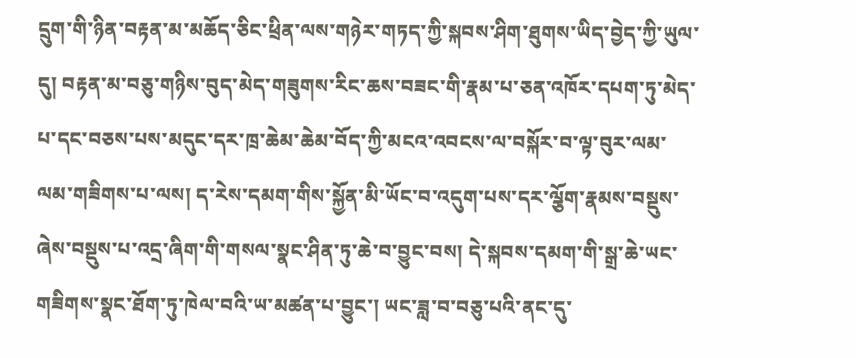དྲུག་གི་ཉིན་བརྟན་མ་མཆོད་ཅིང་ཕྲིན་ལས་གཉེར་གཏད་ཀྱི་སྐབས་ཤིག་ཐུགས་ཡིད་བྱེད་ཀྱི་ཡུལ་དུ། བརྟན་མ་བཅུ་གཉིས་བུད་མེད་གཟུགས་རིང་ཆས་བཟང་གི་རྣམ་པ་ཅན་འཁོར་དཔག་ཏུ་མེད་པ་དང་བཅས་པས་མདུང་དར་ཁྲ་ཆེམ་ཆེམ་བོད་ཀྱི་མངའ་འབངས་ལ་བསྐོར་བ་ལྟ་བུར་ལམ་ལམ་གཟིགས་པ་ལས། ད་རེས་དམག་གིས་སྐྱོན་མི་ཡོང་བ་འདུག་པས་དར་ལྕོག་རྣམས་བསྡུས་ཞེས་བསྡུས་པ་འདྲ་ཞིག་གི་གསལ་སྣང་ཤིན་ཏུ་ཆེ་བ་བྱུང་བས། དེ་སྐབས་དམག་གི་སྒྲ་ཆེ་ཡང་གཟིགས་སྣང་ཐོག་ཏུ་ཁེལ་བའི་ཡ་མཚན་པ་བྱུང་། ཡང་ཟླ་བ་བཅུ་པའི་ནང་དུ་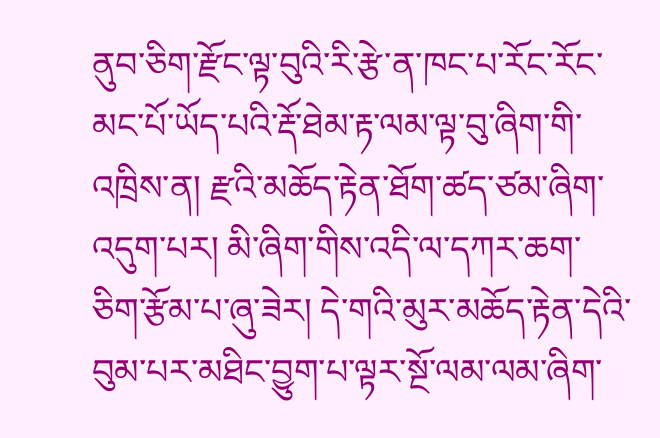ནུབ་ཅིག་རྫོང་ལྟ་བུའི་རི་རྩེ་ན་ཁང་པ་རོང་རོང་མང་པོ་ཡོད་པའི་རྡོ་ཐེམ་རྟ་ལམ་ལྟ་བུ་ཞིག་གི་འཁྲིས་ན། རྫའི་མཆོད་རྟེན་ཐོག་ཚད་ཙམ་ཞིག་འདུག་པར། མི་ཞིག་གིས་འདི་ལ་དཀར་ཆག་ཅིག་རྩོམ་པ་ཞུ་ཟེར། དེ་གའི་མུར་མཆོད་རྟེན་དེའི་བུམ་པར་མཐིང་བྱུག་པ་ལྟར་སྔོ་ལམ་ལམ་ཞིག་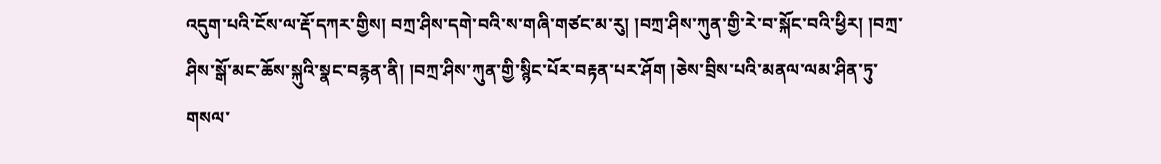འདུག་པའི་ངོས་ལ་རྡོ་དཀར་གྱིས། བཀྲ་ཤིས་དགེ་བའི་ས་གཞི་གཙང་མ་རུ། །བཀྲ་ཤིས་ཀུན་གྱི་རེ་བ་སྐོང་བའི་ཕྱིར། །བཀྲ་ཤིས་སྒོ་མང་ཆོས་སྐུའི་སྣང་བརྙན་ནི། །བཀྲ་ཤིས་ཀུན་གྱི་སྙིང་པོར་བརྟན་པར་ཤོག །ཅེས་བྲིས་པའི་མནལ་ལམ་ཤིན་ཏུ་གསལ་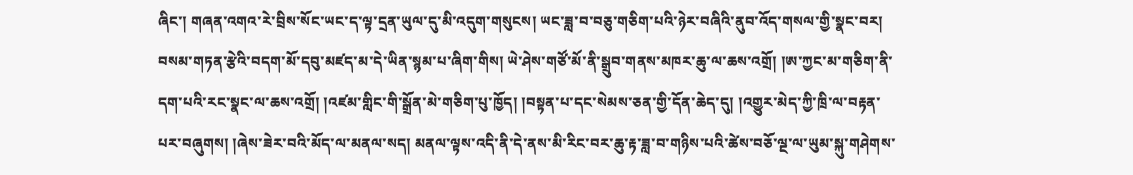ཞིང་། གཞན་འགའ་རེ་བྲིས་སོང་ཡང་ད་ལྟ་དྲན་ཡུལ་དུ་མི་འདུག་གསུངས། ཡང་ཟླ་བ་བཅུ་གཅིག་པའི་ཉེར་བཞིའི་ནུབ་འོད་གསལ་གྱི་སྣང་བར། བསམ་གཏན་རྩེའི་བདག་མོ་དབུ་མཛད་མ་དེ་ཡིན་སྙམ་པ་ཞིག་གིས། ཡེ་ཤེས་གཙོ་མོ་ནི་སྒྲུབ་གནས་མཁར་ཆུ་ལ་ཆས་འགྲོ། །ཨ་ཀྱང་མ་གཅིག་ནི་དག་པའི་རང་སྣང་ལ་ཆས་འགྲོ། །འཛམ་གླིང་གི་སྒྲོན་མེ་གཅིག་པུ་ཁྱོད། །བསྟན་པ་དང་སེམས་ཅན་གྱི་དོན་ཆེད་དུ། །འགྱུར་མེད་ཀྱི་ཁྲི་ལ་བརྟན་པར་བཞུགས། །ཞེས་ཟེར་བའི་མོད་ལ་མནལ་སད། མནལ་ལྟས་འདི་ནི་དེ་ནས་མི་རིང་བར་ཆུ་རྟ་ཟླ་བ་གཉིས་པའི་ཚེས་བཅོ་ལྔ་ལ་ཡུམ་སྐུ་གཤེགས་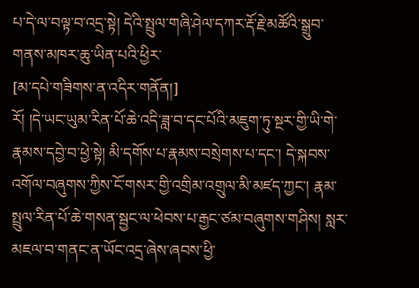པ་དེ་ལ་བལྟ་བ་འདྲ་སྟེ། དེའི་སྤྲུལ་གཞི་ཤེལ་དཀར་རྡོ་རྗེ་མཚོའི་སྒྲུབ་གནས་མཁར་ཆུ་ཡིན་པའི་ཕྱིར་
[མ་དཔེ་གཟིགས་ན་འདིར་གནོན།]
རོ། །དེ་ཡང་ཡུམ་རིན་པོ་ཆེ་འདི་ཟླ་བ་དང་པོའི་མཇུག་ཏུ་སྔར་གྱི་ཡི་གེ་རྣམས་དབྱེ་བ་ཕྱེ་སྟེ། མི་དགོས་པ་རྣམས་བསྲེགས་པ་དང་། དེ་སྐབས་འགོལ་བཞུགས་ཀྱིས་ངོ་གསར་གྱི་འགྲིམ་འགྲུལ་མི་མཛད་ཀྱང་། རྣམ་སྤྲུལ་རིན་པོ་ཆེ་གསན་སྦྱང་ལ་ཕེབས་པ་རྒྱང་ཙམ་བཞུགས་གཤིས། སླར་མཇལ་བ་གནང་ན་ཡོང་འདྲ་ཞེས་ཞབས་ཕྱི་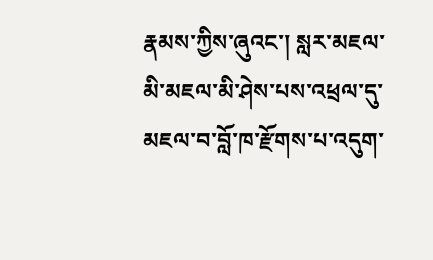རྣམས་ཀྱིས་ཞུའང་། སླར་མཇལ་མི་མཇལ་མི་ཤེས་པས་འཕྲལ་དུ་མཇལ་བ་བློ་ཁ་རྫོགས་པ་འདུག་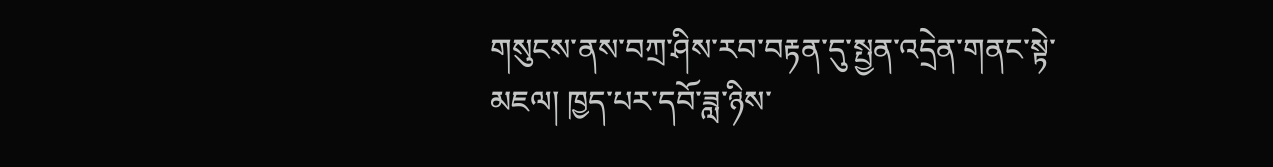གསུངས་ནས་བཀྲ་ཤིས་རབ་བརྟན་དུ་སྤྱན་འདྲེན་གནང་སྟེ་མཇལ། ཁྱད་པར་དབོ་ཟླ་ཉིས་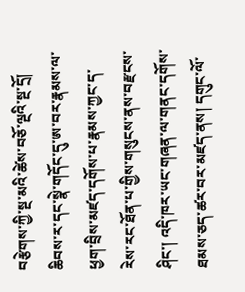བརྩེགས་ཀྱི་སྔ་མའི་ཚེས་བཅོ་ལྔའི་སྔ་དྲོ། ཆིབས་ར་དང་སྣེ་གདོང་དུ་ཨ་བར་རྣམས་ལ་ཕྱག་བྲིས་མཛད་དགོས་པ་རྣམས་ཀྱང་ད་རེས་རང་ཐོན་པ་གྱིས་གསུངས་ནས་བརྫངས་ཤིང་། འདི་ཁར་ཡང་གཞན་ལ་གནང་དགོས་ཐམས་ཅད་ཚར་བར་མཛད་ནས། དགུང་ལོ་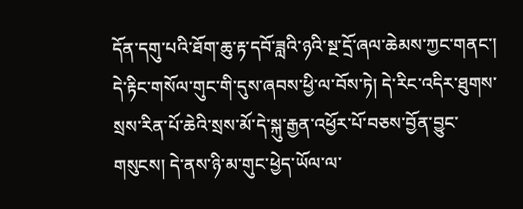དོན་དགུ་པའི་ཐོག་ཆུ་རྟ་དབོ་ཟླའི་ཉའི་སྔ་དྲོ་ཞལ་ཆེམས་ཀྱང་གནང་། དེ་རྟིང་གསོལ་གུང་གི་དུས་ཞབས་ཕྱི་ལ་བོས་ཏེ། དེ་རིང་འདིར་ཐུགས་སྲས་རིན་པོ་ཆེའི་སྲས་མོ་དེ་སྐུ་རྒྱན་འཕྱོར་པོ་བཅས་བྱོན་བྱུང་གསུངས། དེ་ནས་ཉི་མ་གུང་ཕྱེད་ཡོལ་ལ་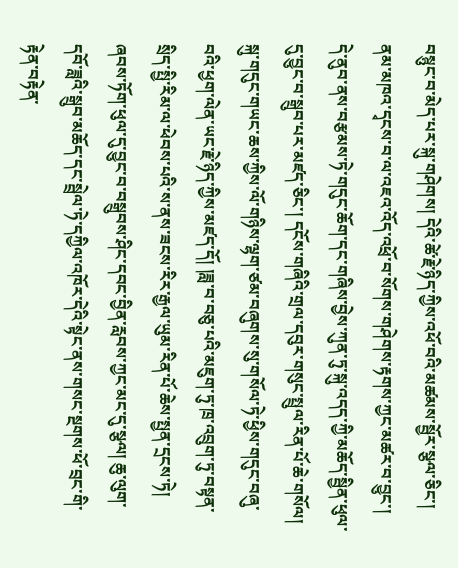བསྙུང་བ་མེད་པར་སྐུ་གཤེགས། དེའི་ཚེ་རྗེ་ཉིད་ཀྱིས་འཕོ་བའི་མཚམས་སྦྱོར་སྩལ་ཅིང་། ནམ་མཁའ་དྭངས་བ་ལ་འཇའ་འོད་འཕྲོ་བ་སོགས་གཤེགས་རྟགས་ཀྱང་མཚར་བ་བྱུང་། དེ་ནུབ་ནས་བརྩམས་ཏེ་གདུང་ཆོག་དང་གཞིས་བྱེས་ཀུན་ཏུ་སྐུ་འདད་ཀྱི་མཆོད་སྦྱིན་ཕུལ་དུ་བྱུང་བ་སྒྲུབ་པར་མཛད་ཅིང་། དངོས་གཞིའི་གྲལ་དབུར་གསུང་སྤྲུལ་རིན་པོ་ཆེ་གསོལ། སྐུ་གདུང་གཡང་ཆས་ཀྱིས་ལོ་གཉིས་ལྷག་ཙམ་བཞུགས་སུ་གསོལ་ཏེ་ཕྱིས་གདུང་བཞུ་བའི་ཕྱག་ལེན་ཡང་རྗེ་ཉིད་ཀྱིས་མཛད་དོ། །ཟླ་བ་བཅུ་པའི་མཇུག་ཏུ་ཁྲ་འབྲུག་ཏུ་བསྟན་སྲིད་སྤྱི་རིམ་ལ་ཕེབས་པའི་ས་ནས་ཟངས་རིར་རྒྱལ་ཡུམ་རིན་པོ་ཆེས་སྤྱན་དྲངས་ཏེ། ཞབས་ཏོག་ཕུལ་དུ་བྱུང་བ་བསྒྲུབས་ཤིང་དབང་བྱིན་རླབས་ཀྱང་མང་དུ་སྩལ། ཆུ་ལུག་དབོ་ཟླའི་སྒྲུབ་མཆོད་དང་སྦྲེལ་ཏེ་དཀྱིལ་འཁོར་དེའི་སྟེང་ནས་གསང་སྔགས་ཕོ་བྲང་གི་རྟེན་བརྟེན་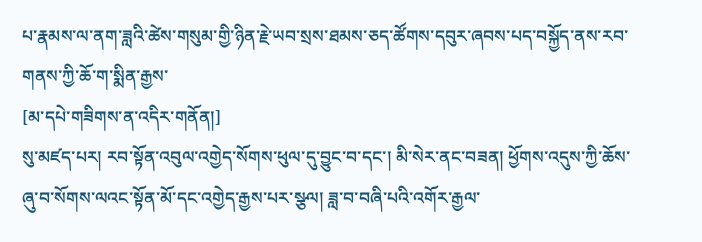པ་རྣམས་ལ་ནག་ཟླའི་ཚེས་གསུམ་གྱི་ཉིན་རྗེ་ཡབ་སྲས་ཐམས་ཅད་ཚོགས་དབུར་ཞབས་པད་བསྐྱོད་ནས་རབ་གནས་ཀྱི་ཆོ་ག་སྨིན་རྒྱས་
[མ་དཔེ་གཟིགས་ན་འདིར་གནོན།]
སུ་མཛད་པར། རབ་སྟོན་འབུལ་འགྱེད་སོགས་ཕུལ་དུ་བྱུང་བ་དང་། མི་སེར་ནང་བཟན། ཕྱོགས་འདུས་ཀྱི་ཆོས་ཞུ་བ་སོགས་ལའང་སྟོན་མོ་དང་འགྱེད་རྒྱས་པར་སྩལ། ཟླ་བ་བཞི་པའི་འགོར་རྒྱལ་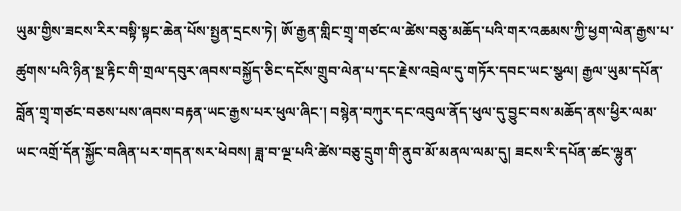ཡུམ་གྱིས་ཟངས་རིར་བསྟི་སྟང་ཆེན་པོས་སྤྱན་དྲངས་ཏེ། ཨོ་རྒྱན་གླིང་གྲྭ་གཙང་ལ་ཚེས་བཅུ་མཆོད་པའི་གར་འཆམས་ཀྱི་ཕྱག་ལེན་རྒྱས་པ་ཚུགས་པའི་ཉིན་སྔ་རྟིང་གི་གྲལ་དབུར་ཞབས་བསྐྱོད་ཅིང་དངོས་གྲུབ་ལེན་པ་དང་རྗེས་འབྲེལ་དུ་གཏོར་དབང་ཡང་སྩལ། རྒྱལ་ཡུམ་དཔོན་བློན་གྲྭ་གཙང་བཅས་པས་ཞབས་བརྟན་ཡང་རྒྱས་པར་ཕུལ་ཞིང་། བསྙེན་བཀུར་དང་འབུལ་ནོད་ཕུལ་དུ་བྱུང་བས་མཆོད་ནས་ཕྱིར་ལམ་ཡང་འགྲོ་དོན་སྐྱོང་བཞིན་པར་གདན་སར་ཕེབས། ཟླ་བ་ལྔ་པའི་ཚེས་བཅུ་དྲུག་གི་ནུབ་མོ་མནལ་ལམ་དུ། ཟངས་རི་དཔོན་ཚང་ལྷུན་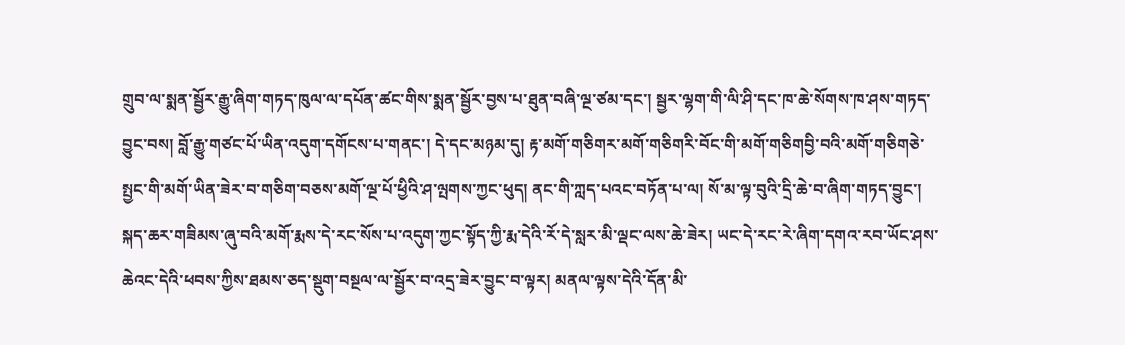གྲུབ་ལ་སྨན་སྦྱོར་རྒྱུ་ཞིག་གཏད་ཁུལ་ལ་དཔོན་ཚང་གིས་སྨན་སྦྱོར་བྱས་པ་ཐུན་བཞི་ལྔ་ཙམ་དང་། སྦྱར་ལྷག་གི་ལི་ཤི་དང་ཁ་ཆེ་སོགས་ཁ་ཤས་གཏད་བྱུང་བས། བློ་རྒྱུ་གཙང་པོ་ཡིན་འདུག་དགོངས་པ་གནང་། དེ་དང་མཉམ་དུ། རྟ་མགོ་གཅིགར་མགོ་གཅིགརི་བོང་གི་མགོ་གཅིགབྱི་བའི་མགོ་གཅིགཅེ་སྤྱང་གི་མགོ་ཡིན་ཟེར་བ་གཅིག་བཅས་མགོ་ལྔ་པོ་ཕྱིའི་ཤ་ལྤགས་ཀྱང་ཕུད། ནང་གི་ཀླད་པའང་བཏོན་པ་ལ། སོ་མ་ལྟ་བུའི་དྲི་ཆེ་བ་ཞིག་གཏད་བྱུང་། སྐད་ཆར་གཟིམས་ཞུ་བའི་མགོ་རྨས་དེ་རང་སོས་པ་འདུག་ཀྱང་སྟོད་ཀྱི་རྨ་དེའི་རོ་དེ་སླར་མི་ལྡང་ལས་ཆེ་ཟེར། ཡང་དེ་རང་རེ་ཞིག་དགའ་རབ་ཡོང་ཤས་ཆེའང་དེའི་ཕབས་ཀྱིས་ཐམས་ཅད་སྡུག་བསྔལ་ལ་སྦྱོར་བ་འདྲ་ཟེར་བྱུང་བ་ལྟར། མནལ་ལྟས་དེའི་དོན་མི་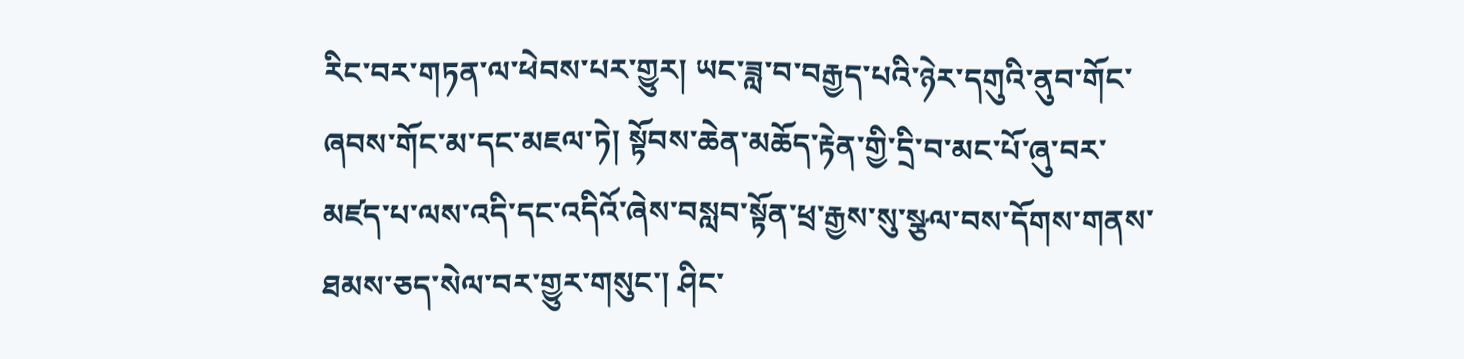རིང་བར་གཏན་ལ་ཕེབས་པར་གྱུར། ཡང་ཟླ་བ་བརྒྱད་པའི་ཉེར་དགུའི་ནུབ་གོང་ཞབས་གོང་མ་དང་མཇལ་ཏེ། སྟོབས་ཆེན་མཆོད་རྟེན་གྱི་དྲི་བ་མང་པོ་ཞུ་བར་མཛད་པ་ལས་འདི་དང་འདིའོ་ཞེས་བསླབ་སྟོན་ཕྲ་རྒྱས་སུ་སྩལ་བས་དོགས་གནས་ཐམས་ཅད་སེལ་བར་གྱུར་གསུང་། ཤིང་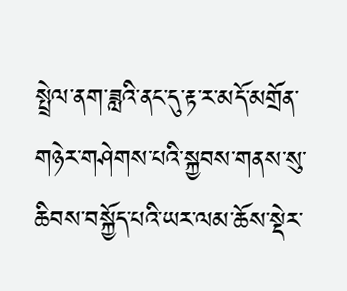སྤྲེལ་ནག་ཟླའི་ནང་དུ་རྟ་ར་མདོ་མགྲོན་གཉེར་གཤེགས་པའི་སྐྱབས་གནས་སུ་ཆིབས་བསྐྱོད་པའི་ཡར་ལམ་ཆོས་སྡེར་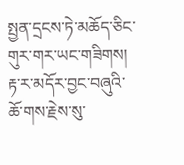སྤྱན་དྲངས་ཏེ་མཆོད་ཅིང་གུར་གར་ཡང་གཟིགས། རྟ་ར་མདོར་བྱང་བཞུའི་ཆོ་གས་རྗེས་སུ་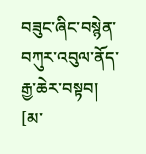བཟུང་ཞིང་བསྙེན་བཀུར་འབུལ་ནོད་རྒྱ་ཆེར་བསྟབ།
[མ་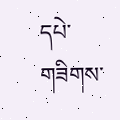དཔེ་གཟིགས་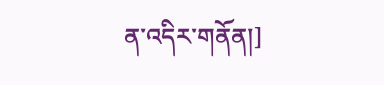ན་འདིར་གནོན།]